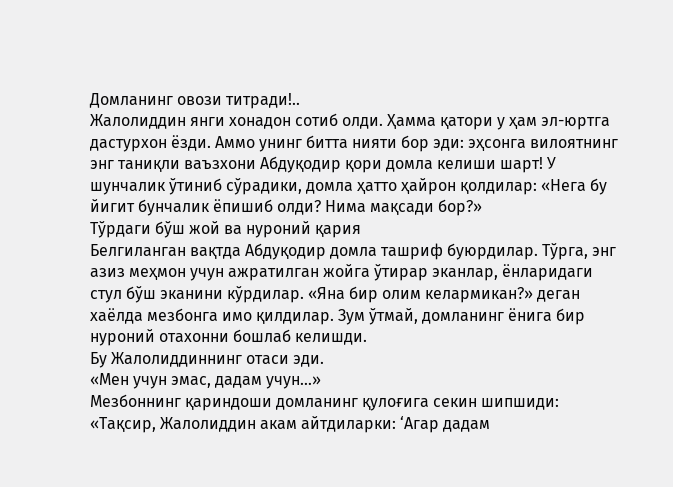Домланинг овози титради!..
Жалолиддин янги хонадон сотиб олди. Ҳамма қатори у ҳам эл-юртга дастурхон ёзди. Аммо унинг битта нияти бор эди: эҳсонга вилоятнинг энг таниқли ваъзхони Абдуқодир қори домла келиши шарт! У шунчалик ўтиниб сўрадики, домла ҳатто ҳайрон қолдилар: «Нега бу йигит бунчалик ёпишиб олди? Нима мақсади бор?»
Тўрдаги бўш жой ва нуроний қария
Белгиланган вақтда Абдуқодир домла ташриф буюрдилар. Тўрга, энг азиз меҳмон учун ажратилган жойга ўтирар эканлар, ёнларидаги стул бўш эканини кўрдилар. «Яна бир олим келармикан?» деган хаёлда мезбонга имо қилдилар. Зум ўтмай, домланинг ёнига бир нуроний отахонни бошлаб келишди.
Бу Жалолиддиннинг отаси эди.
«Мен учун эмас, дадам учун…»
Мезбоннинг қариндоши домланинг қулоғига секин шипшиди:
«Тақсир, Жалолиддин акам айтдиларки: ‘Агар дадам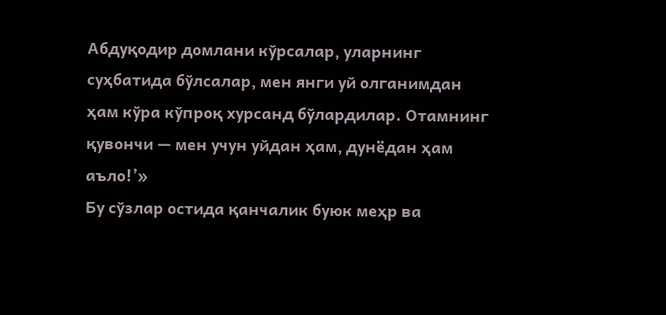Абдуқодир домлани кўрсалар, уларнинг суҳбатида бўлсалар, мен янги уй олганимдан ҳам кўра кўпроқ хурсанд бўлардилар. Отамнинг қувончи — мен учун уйдан ҳам, дунёдан ҳам аъло!’»
Бу сўзлар остида қанчалик буюк меҳр ва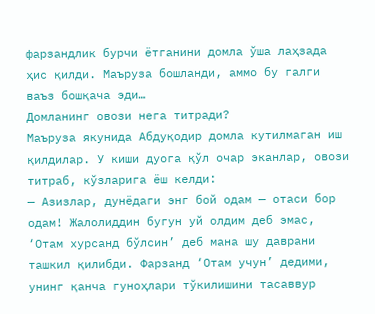фарзандлик бурчи ётганини домла ўша лаҳзада ҳис қилди. Маъруза бошланди, аммо бу галги ваъз бошқача эди…
Домланинг овози нега титради?
Маъруза якунида Абдуқодир домла кутилмаган иш қилдилар. У киши дуога қўл очар эканлар, овози титраб, кўзларига ёш келди:
— Азизлар, дунёдаги энг бой одам — отаси бор одам! Жалолиддин бугун уй олдим деб эмас, ‘Отам хурсанд бўлсин’ деб мана шу даврани ташкил қилибди. Фарзанд ‘Отам учун’ дедими, унинг қанча гуноҳлари тўкилишини тасаввур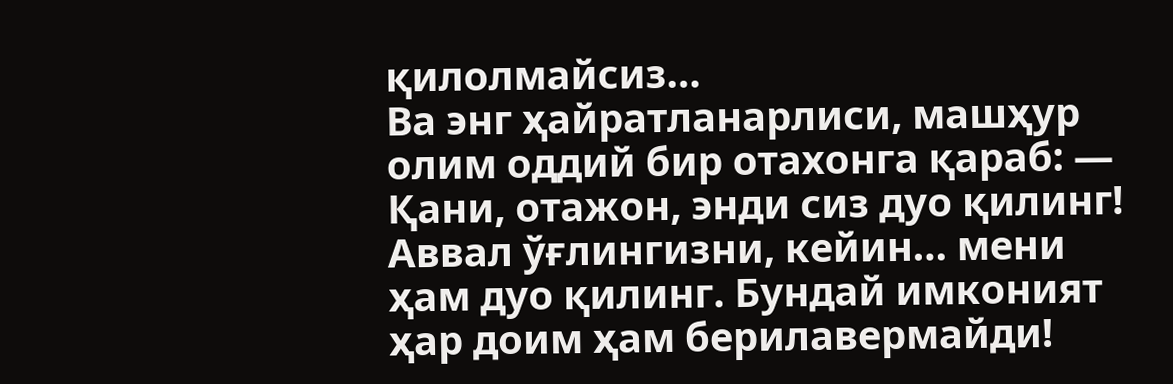қилолмайсиз…
Ва энг ҳайратланарлиси, машҳур олим оддий бир отахонга қараб: — Қани, отажон, энди сиз дуо қилинг! Аввал ўғлингизни, кейин… мени ҳам дуо қилинг. Бундай имконият ҳар доим ҳам берилавермайди!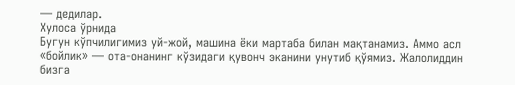— дедилар.
Хулоса ўрнида
Бугун кўпчилигимиз уй-жой, машина ёки мартаба билан мақтанамиз. Аммо асл «бойлик» — ота-онанинг кўзидаги қувонч эканини унутиб қўямиз. Жалолиддин бизга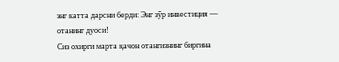энг катта дарсни берди: Энг зўр инвестиция — отанинг дуоси!
Сиз охирги марта қачон отангизнинг биргина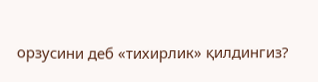орзусини деб «тихирлик» қилдингиз?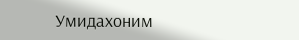Умидахоним